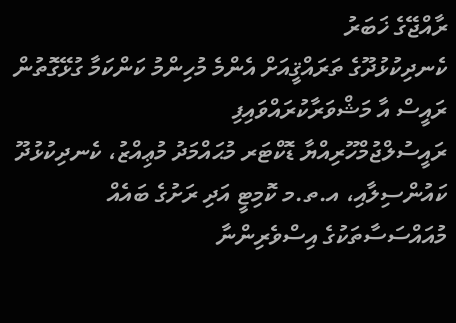ރާއްޖޭގެ ޚަބަރު
ކެނދިކުޅުދޫގެ ތަރައްޤީއަށް އެންމެ މުހިންމު ކަންކަމާ ގުޅޭގޮތުން ރައީސް އާ މަޝްވަރާކުރައްވައިފި
ރައީސުލްޖުމްހޫރިއްޔާ ޑޮކްޓަރ މުޙައްމަދު މުޢިއްޒު، ކެނދިކުޅުދޫ ކައުންސިލާއި، އ.ތ.މ ކޮމިޓީ އަދި ރަށުގެ ބައެއް މުއައްސަސާތަކުގެ އިސްވެރިންނާ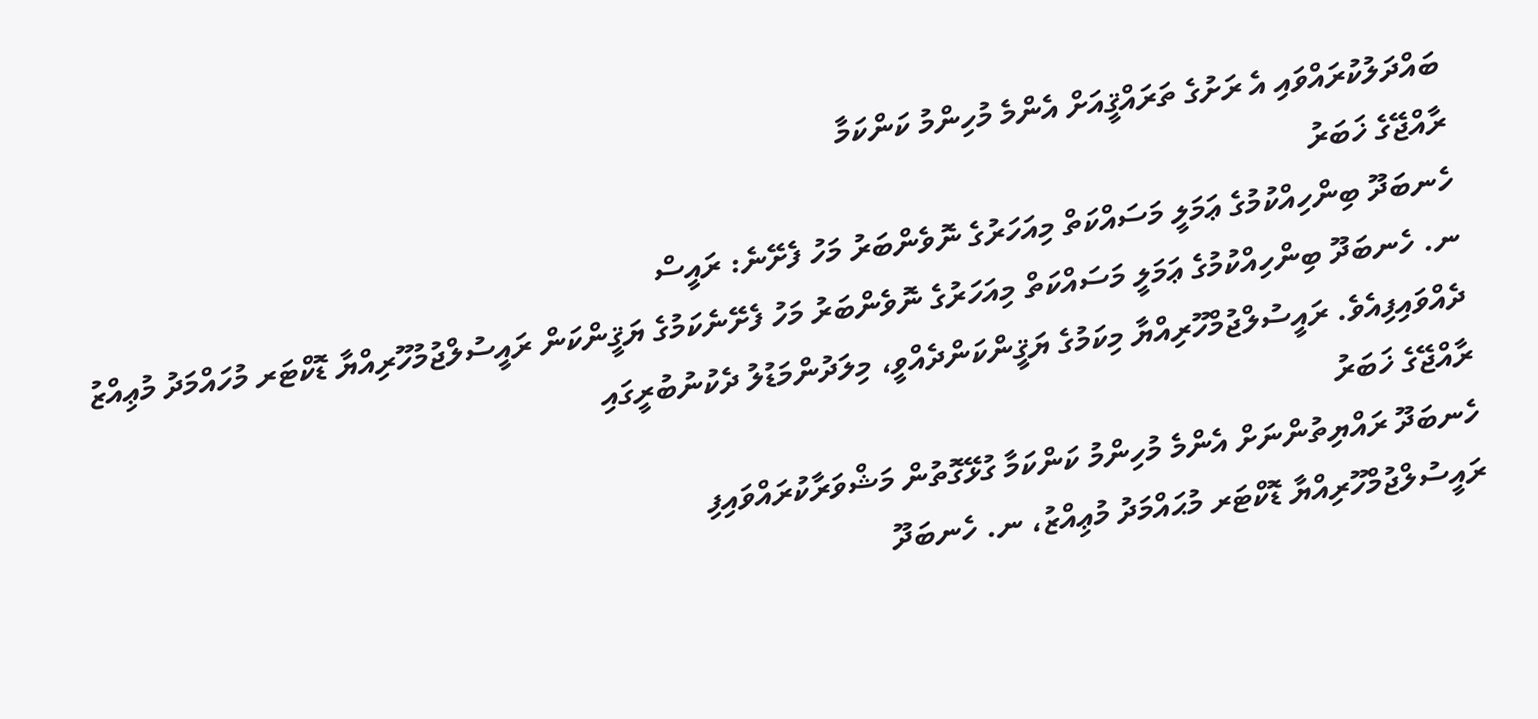ބައްދަލުކުރައްވައި އެ ރަށުގެ ތަރައްޤީއަށް އެންމެ މުހިންމު ކަންކަމާ
ރާއްޖޭގެ ޚަބަރު
ހެނބަދޫ ބިންހިއްކުމުގެ ޢަމަލީ މަސައްކަތް މިއަހަރުގެ ނޮވެންބަރު މަހު ފެށޭނެ: ރައީސް
ނ. ހެނބަދޫ ބިންހިއްކުމުގެ ޢަމަލީ މަސައްކަތް މިއަހަރުގެ ނޮވެންބަރު މަހު ފެށޭނެކަމުގެ ޔަޤީންކަން ރައީސުލްޖުމުހޫރިއްޔާ ޑޮކްޓަރ މުހައްމަދު މުޢިއްޒު ދެއްވައިފިއެވެ. ރައީސުލްޖުމްހޫރިއްޔާ މިކަމުގެ ޔަޤީންކަންދެއްވީ، މިލަދުންމަޑުލު ދެކުނުބުރީގައި
ރާއްޖޭގެ ޚަބަރު
ހެނބަދޫ ރައްޔިތުންނަށް އެންމެ މުހިންމު ކަންކަމާ ގުޅޭގޮތުން މަޝްވަރާކުރައްވައިފި
ރައީސުލްޖުމްހޫރިއްޔާ ޑޮކްޓަރ މުޙައްމަދު މުޢިއްޒު، ނ. ހެނބަދޫ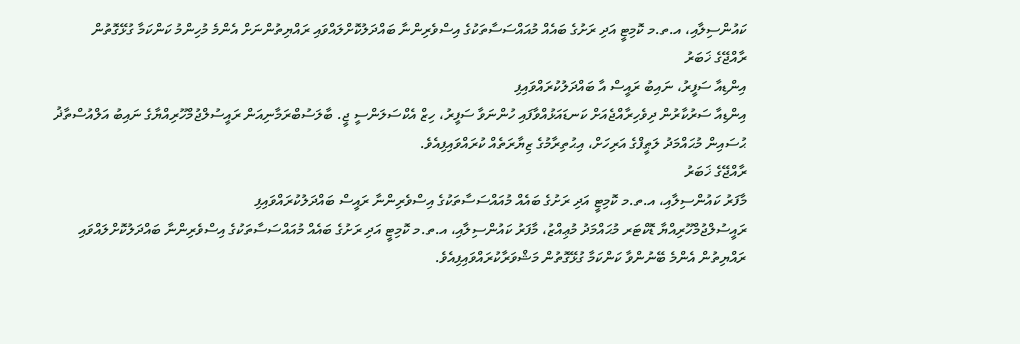ކައުންސިލާއި، އ.ތ.މ ކޮމިޓީ އަދި ރަށުގެ ބައެއް މުއައްސަސާތަކުގެ އިސްވެރިންނާ ބައްދަލުކޮށްލައްވައި ރައްޔިތުންނަށް އެންމެ މުހިންމު ކަންކަމާ ގުޅޭގޮތުން
ރާއްޖޭގެ ޚަބަރު
އިންޑިއާ ސަފީރު، ނައިބު ރައީސް އާ ބައްދަލުކުރައްވައިފި
އިންޑިއާ ސަރުކާރުން ދިވެހިރާއްޖެއަށް ކަނޑައަޅުއްވާފައި ހުންނަވާ ސަފީރު، ހިޒް އެކްސަލަންސީ ޖީ. ބާލަސުބްރަމާނިއަން ރައީސުލްޖުމްހޫރިއްޔާގެ ނައިބު އަލްއުސްތާޛު ޙުސައިން މުޙައްމަދު ލަޠީފްގެ އަރިހަށް، އިޙުތިރާމުގެ ޒިޔާރަތެއް ކުރައްވައިފިއެވެ.
ރާއްޖޭގެ ޚަބަރު
މާފަރު ކައުންސިލާއި، އ.ތ.މ ކޮމިޓީ އަދި ރަށުގެ ބައެއް މުއައްސަސާތަކުގެ އިސްވެރިންނާ ރައީސް ބައްދަލުކުރައްވައިފި
ރައީސުލްޖުމްހޫރިއްޔާ ޑޮކްޓަރ މުޙައްމަދު މުޢިއްޒު، މާފަރު ކައުންސިލާއި، އ.ތ.މ ކޮމިޓީ އަދި ރަށުގެ ބައެއް މުއައްސަސާތަކުގެ އިސްވެރިންނާ ބައްދަލުކޮށްލައްވައި ރައްޔިތުން އެންމެ ބޭނުންވާ ކަންކަމާ ގުޅޭގޮތުން މަޝްވަރާކުރައްވައިފިއެވެ.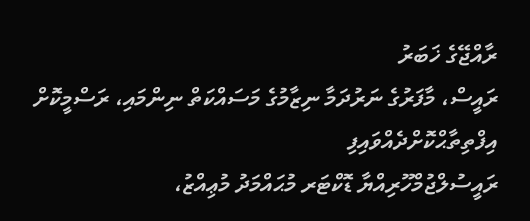ރާއްޖޭގެ ޚަބަރު
ރައީސް، މާފަރުގެ ނަރުދަމާ ނިޒާމުގެ މަސައްކަތް ނިންމައި، ރަސްމީކޮށް އިފްތިތާޙްކޮށްދެއްވައިފި
ރައީސުލްޖުމްހޫރިއްޔާ ޑޮކްޓަރ މުޙައްމަދު މުޢިއްޒު،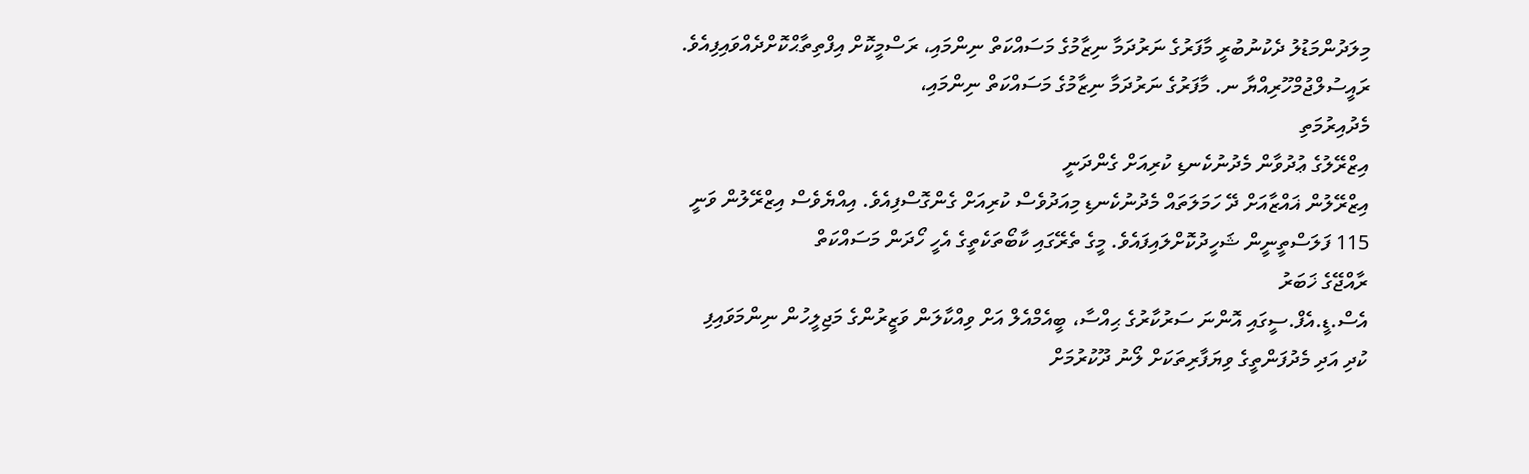މިލަދުންމަޑުލު ދެކުނުބުރީ މާފަރުގެ ނަރުދަމާ ނިޒާމުގެ މަސައްކަތް ނިންމައި، ރަސްމީކޮށް އިފްތިތާޙްކޮށްދެއްވައިފިއެވެ. ރައީސުލްޖުމްހޫރިއްޔާ ނ. މާފަރުގެ ނަރުދަމާ ނިޒާމުގެ މަސައްކަތް ނިންމައި،
މެދުއިރުމަތި
އިޒްރޭލުގެ ޢުދުވާން މެދުނުކެނޑި ކުރިއަށް ގެންދަނީ
އިޒްރޭލުން ޣައްޒާއަށް ދޭ ހަމަލަތައް މެދުނުކެނޑި މިއަދުވެސް ކުރިއަށް ގެންގޮސްފިއެވެ. އިއްޔެވެސް އިޒްރޭލުން ވަނީ 115 ފަލަސްތީނީން ޝަހީދުކޮށްލައިފައެވެ. މީގެ ތެރޭގައި ކާބޯތަކެތީގެ އެހީ ހޯދަން މަސައްކަތް
ރާއްޖޭގެ ޚަބަރު
އެސް.ޑީ.އެފް.ސީގައި އޮންނަ ސަރުކާރުގެ ޙިއްސާ، ބީއެމްއެލް އަށް ވިއްކާލަން ވަޒީރުންގެ މަޖިލީހުން ނިންމަވައިފި
ކުދި އަދި މެދުފަންތީގެ ވިޔަފާރިތަކަށް ލޯނު ދޫކުރުމަށް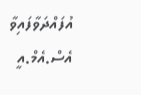އުފައްދަވާފައިވާ އެސް.އެމް.އީ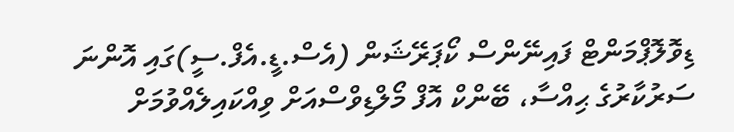ޑިވޮލޮޕްމަންޓް ފައިނޭންސް ކޯޕަރޭޝަން (އެސް.ޑީ.އެފް.ސީ)ގައި އޮންނަ ސަރުކާރުގެ ޙިއްސާ، ބޭންކް އޮފް މޯލްޑިވްސްއަށް ވިއްކައިލެއްވުމަށް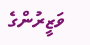ވަޒީރުންގެ